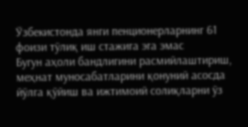Ўзбекистонда янги пенционерларнинг 61 фоизи тўлиқ иш стажига эга эмас
Бугун аҳоли бандлигини расмийлаштириш, меҳнат муносабатларини қонуний асосда йўлга қўйиш ва ижтимоий солиқларни ўз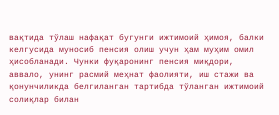вақтида тўлаш нафақат бугунги ижтимоий ҳимоя, балки келгусида муносиб пенсия олиш учун ҳам муҳим омил ҳисобланади. Чунки фуқаронинг пенсия миқдори, аввало, унинг расмий меҳнат фаолияти, иш стажи ва қонунчиликда белгиланган тартибда тўланган ижтимоий солиқлар билан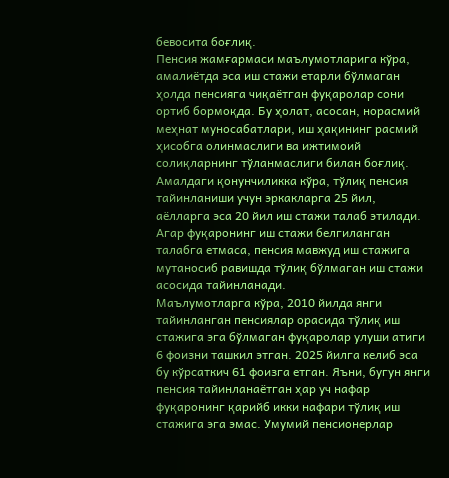бевосита боғлиқ.
Пенсия жамғармаси маълумотларига кўра, амалиётда эса иш стажи етарли бўлмаган ҳолда пенсияга чиқаётган фуқаролар сони ортиб бормоқда. Бу ҳолат, асосан, норасмий меҳнат муносабатлари, иш ҳақининг расмий ҳисобга олинмаслиги ва ижтимоий солиқларнинг тўланмаслиги билан боғлиқ.
Амалдаги қонунчиликка кўра, тўлиқ пенсия тайинланиши учун эркакларга 25 йил, аёлларга эса 20 йил иш стажи талаб этилади. Агар фуқаронинг иш стажи белгиланган талабга етмаса, пенсия мавжуд иш стажига мутаносиб равишда тўлиқ бўлмаган иш стажи асосида тайинланади.
Маълумотларга кўра, 2010 йилда янги тайинланган пенсиялар орасида тўлиқ иш стажига эга бўлмаган фуқаролар улуши атиги 6 фоизни ташкил этган. 2025 йилга келиб эса бу кўрсаткич 61 фоизга етган. Яъни, бугун янги пенсия тайинланаётган ҳар уч нафар фуқаронинг қарийб икки нафари тўлиқ иш стажига эга эмас. Умумий пенсионерлар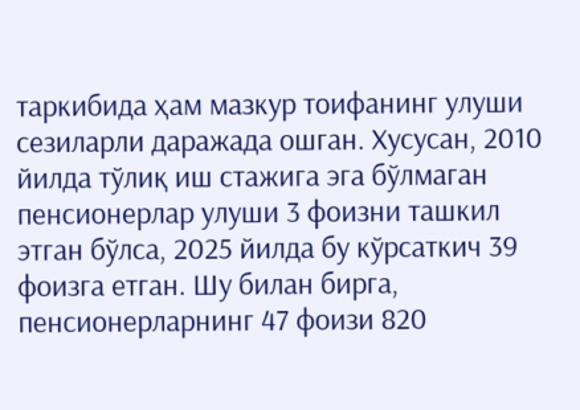таркибида ҳам мазкур тоифанинг улуши сезиларли даражада ошган. Хусусан, 2010 йилда тўлиқ иш стажига эга бўлмаган пенсионерлар улуши 3 фоизни ташкил этган бўлса, 2025 йилда бу кўрсаткич 39 фоизга етган. Шу билан бирга, пенсионерларнинг 47 фоизи 820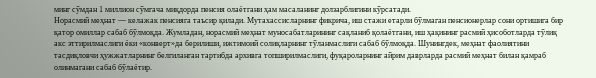минг сўмдан 1 миллион сўмгача миқдорда пенсия олаётгани ҳам масаланинг долзарблигини кўрсатади.
Норасмий меҳнат — келажак пенсияга таъсир қилади. Мутахассисларнинг фикрича, иш стажи етарли бўлмаган пенсионерлар сони ортишига бир қатор омиллар сабаб бўлмоқда. Жумладан, норасмий меҳнат муносабатларининг сақланиб қолаётгани, иш ҳақининг расмий ҳисоботларда тўлиқ акс эттирилмаслиги ёки «конверт»да берилиши, ижтимоий солиқларнинг тўланмаслиги сабаб бўлмоқда. Шунингдек, меҳнат фаолиятини тасдиқловчи ҳужжатларнинг белгиланган тартибда архивга топширилмаслиги, фуқароларнинг айрим даврларда расмий меҳнат билан қамраб олинмагани сабаб бўлаётир.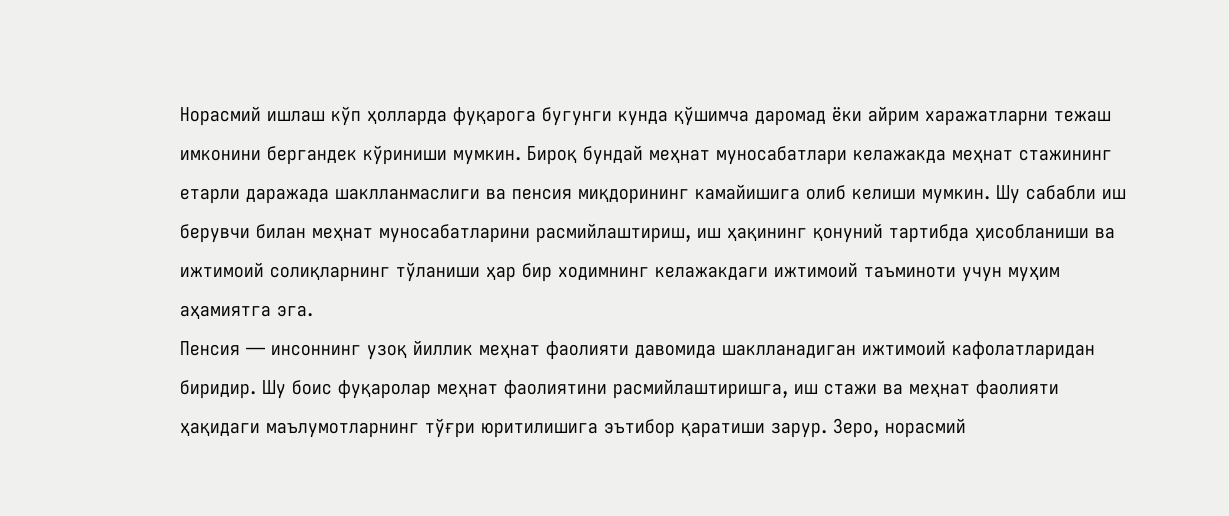Норасмий ишлаш кўп ҳолларда фуқарога бугунги кунда қўшимча даромад ёки айрим харажатларни тежаш имконини бергандек кўриниши мумкин. Бироқ бундай меҳнат муносабатлари келажакда меҳнат стажининг етарли даражада шаклланмаслиги ва пенсия миқдорининг камайишига олиб келиши мумкин. Шу сабабли иш берувчи билан меҳнат муносабатларини расмийлаштириш, иш ҳақининг қонуний тартибда ҳисобланиши ва ижтимоий солиқларнинг тўланиши ҳар бир ходимнинг келажакдаги ижтимоий таъминоти учун муҳим аҳамиятга эга.
Пенсия — инсоннинг узоқ йиллик меҳнат фаолияти давомида шаклланадиган ижтимоий кафолатларидан биридир. Шу боис фуқаролар меҳнат фаолиятини расмийлаштиришга, иш стажи ва меҳнат фаолияти ҳақидаги маълумотларнинг тўғри юритилишига эътибор қаратиши зарур. Зеро, норасмий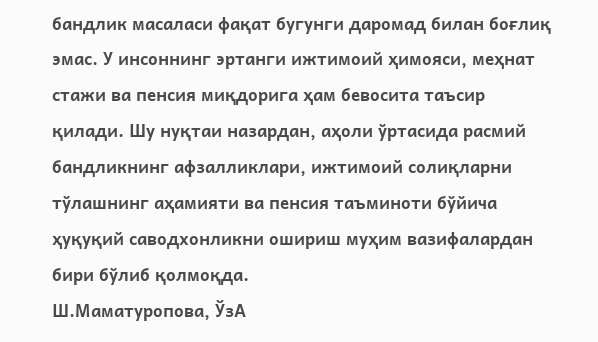бандлик масаласи фақат бугунги даромад билан боғлиқ эмас. У инсоннинг эртанги ижтимоий ҳимояси, меҳнат стажи ва пенсия миқдорига ҳам бевосита таъсир қилади. Шу нуқтаи назардан, аҳоли ўртасида расмий бандликнинг афзалликлари, ижтимоий солиқларни тўлашнинг аҳамияти ва пенсия таъминоти бўйича ҳуқуқий саводхонликни ошириш муҳим вазифалардан бири бўлиб қолмоқда.
Ш.Маматуропова, ЎзА